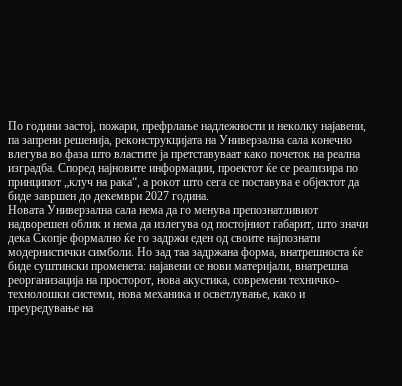По години застој, пожари, префрлање надлежности и неколку најавени, па запрени решенија, реконструкцијата на Универзална сала конечно влегува во фаза што властите ја претставуваат како почеток на реална изградба. Според најновите информации, проектот ќе се реализира по принципот „клуч на рака“, а рокот што сега се поставува е објектот да биде завршен до декември 2027 година.
Новата Универзална сала нема да го менува препознатливиот надворешен облик и нема да излегува од постојниот габарит, што значи дека Скопје формално ќе го задржи еден од своите најпознати модернистички симболи. Но зад таа задржана форма, внатрешноста ќе биде суштински променета: најавени се нови материјали, внатрешна реорганизација на просторот, нова акустика, современи техничко-технолошки системи, нова механика и осветлување, како и преуредување на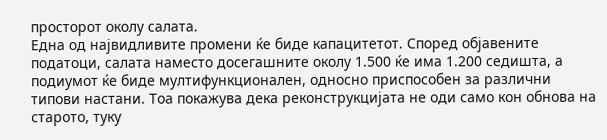просторот околу салата.
Една од највидливите промени ќе биде капацитетот. Според објавените податоци, салата наместо досегашните околу 1.500 ќе има 1.200 седишта, а подиумот ќе биде мултифункционален, односно приспособен за различни типови настани. Тоа покажува дека реконструкцијата не оди само кон обнова на старото, туку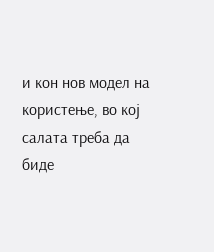и кон нов модел на користење, во кој салата треба да биде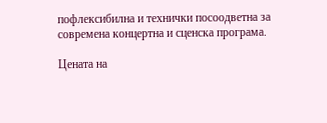пофлексибилна и технички посоодветна за современа концертна и сценска програма.

Цената на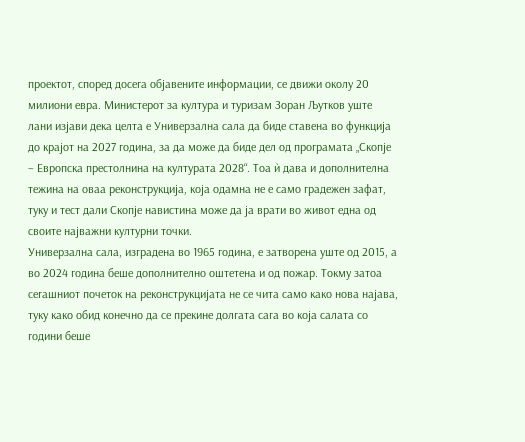проектот, според досега објавените информации, се движи околу 20 милиони евра. Министерот за култура и туризам Зоран Љутков уште лани изјави дека целта е Универзална сала да биде ставена во функција до крајот на 2027 година, за да може да биде дел од програмата „Скопје – Европска престолнина на културата 2028“. Тоа ѝ дава и дополнителна тежина на оваа реконструкција, која одамна не е само градежен зафат, туку и тест дали Скопје навистина може да ја врати во живот една од своите најважни културни точки.
Универзална сала, изградена во 1965 година, е затворена уште од 2015, а во 2024 година беше дополнително оштетена и од пожар. Токму затоа сегашниот почеток на реконструкцијата не се чита само како нова најава, туку како обид конечно да се прекине долгата сага во која салата со години беше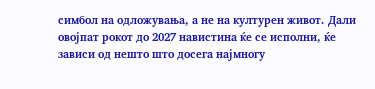симбол на одложувања, а не на културен живот. Дали овојпат рокот до 2027 навистина ќе се исполни, ќе зависи од нешто што досега најмногу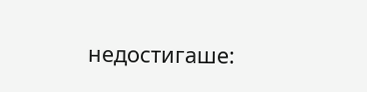недостигаше: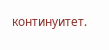континуитет.